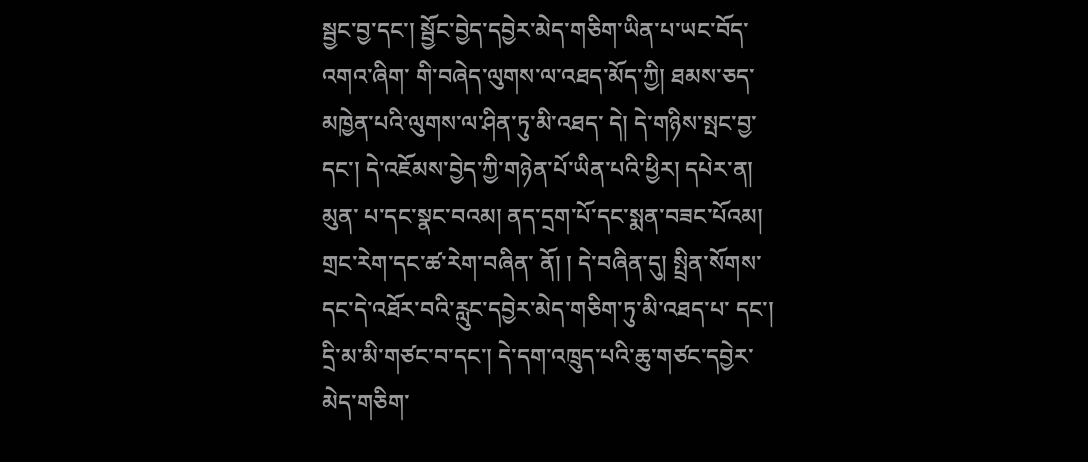སྦྱང་བྱ་དང་། སྦྱོང་བྱེད་དབྱེར་མེད་གཅིག་ཡིན་པ་ཡང་བོད་འགའ་ཞིག་ གི་བཞེད་ལུགས་ལ་འཐད་མོད་ཀྱི། ཐམས་ཅད་མཁྱེན་པའི་ལུགས་ལ་ཤིན་ཏུ་མི་འཐད་ དེ། དེ་གཉིས་སྤང་བྱ་དང་། དེ་འཇོམས་བྱེད་ཀྱི་གཉེན་པོ་ཡིན་པའི་ཕྱིར། དཔེར་ན། མུན་ པ་དང་སྣང་བའམ། ནད་དྲག་པོ་དང་སྨན་བཟང་པོའམ། གྲང་རེག་དང་ཚ་རེག་བཞིན་ ནོ། ། དེ་བཞིན་དུ། སྤྲིན་སོགས་དང་དེ་འཐོར་བའི་རླུང་དབྱེར་མེད་གཅིག་ཏུ་མི་འཐད་པ་ དང་། དྲི་མ་མི་གཙང་བ་དང་། དེ་དག་འཁྲུད་པའི་ཆུ་གཙང་དབྱེར་མེད་གཅིག་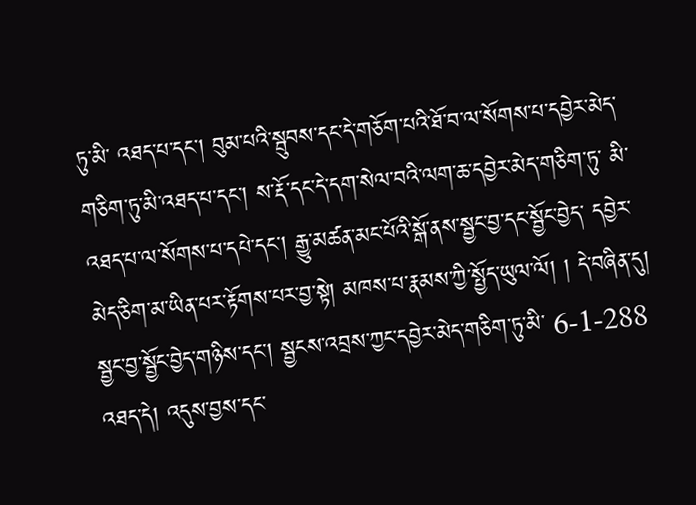ཏུ་མི་ འཐད་པ་དང་། བུམ་པའི་སྦུབས་དང་དེ་གཅོག་པའི་ཐོ་བ་ལ་སོགས་པ་དབྱེར་མེད་ གཅིག་ཏུ་མི་འཐད་པ་དང་། ས་རྡོ་དང་དེ་དག་སེལ་བའི་ལག་ཆ་དབྱེར་མེད་གཅིག་ཏུ་ མི་འཐད་པ་ལ་སོགས་པ་དཔེ་དང་། རྒྱུ་མཚན་མང་པོའི་སྒོ་ནས་སྦྱང་བྱ་དང་སྦྱོང་བྱེད་ དབྱེར་མེད་ཅིག་མ་ཡིན་པར་རྟོགས་པར་བྱ་སྟེ། མཁས་པ་རྣམས་ཀྱི་སྤྱོད་ཡུལ་ལོ། ། དེ་བཞིན་དུ། སྦྱང་བྱ་སྦྱོང་བྱེད་གཉིས་དང་། སྦྱངས་འབྲས་ཀྱང་དབྱེར་མེད་གཅིག་ཏུ་མི་ 6-1-288 འཐད་དེ། འདུས་བྱས་དང་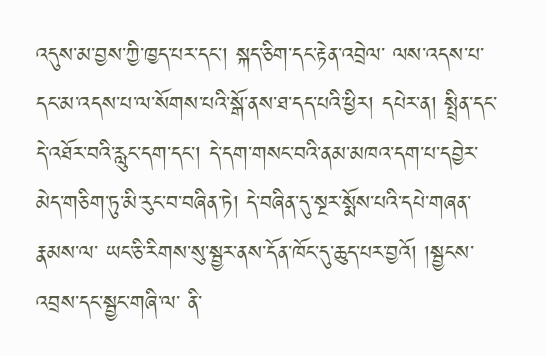འདུས་མ་བྱས་ཀྱི་ཁྱད་པར་དང་། སྐད་ཅིག་དང་རྟེན་འབྲེལ་ ལས་འདས་པ་དང་མ་འདས་པ་ལ་སོགས་པའི་སྒོ་ནས་ཐ་དད་པའི་ཕྱིར། དཔེར་ན། སྤྲིན་དང་དེ་འཐོར་བའི་རླུང་དག་དང་། དེ་དག་གསང་བའི་ནམ་མཁའ་དག་པ་དབྱེར་ མེད་གཅིག་ཏུ་མི་རུང་བ་བཞིན་ཏེ། དེ་བཞིན་དུ་སྔར་སྨོས་པའི་དཔེ་གཞན་རྣམས་ལ་ ཡང་ཅི་རིགས་སུ་སྦྱར་ནས་དོན་ཁོང་དུ་ཆུད་པར་བྱའོ། །སྦྱངས་འབྲས་དང་སྦྱང་གཞི་ལ་ ནི་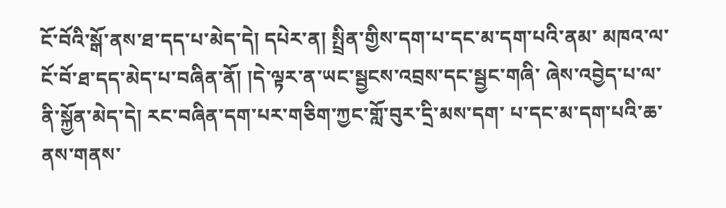ངོ་བོའི་སྒོ་ནས་ཐ་དད་པ་མེད་དེ། དཔེར་ན། སྤྲིན་གྱིས་དག་པ་དང་མ་དག་པའི་ནམ་ མཁའ་ལ་ངོ་བོ་ཐ་དད་མེད་པ་བཞིན་ནོ། །དེ་ལྟར་ན་ཡང་སྦྱངས་འབྲས་དང་སྦྱང་གཞི་ ཞེས་འབྱེད་པ་ལ་ནི་སྐྱོན་མེད་དེ། རང་བཞིན་དག་པར་གཅིག་ཀྱང་གློ་བུར་དྲི་མས་དག་ པ་དང་མ་དག་པའི་ཆ་ནས་གནས་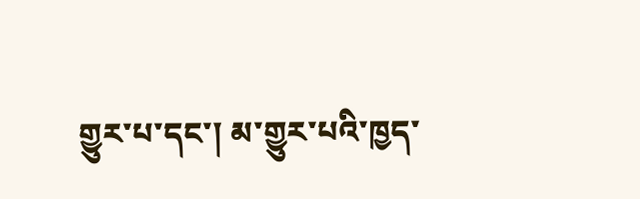གྱུར་པ་དང་། མ་གྱུར་པའི་ཁྱད་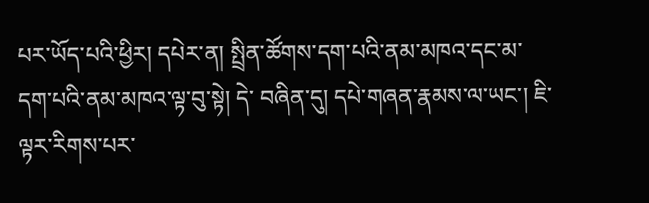པར་ཡོད་པའི་ཕྱིར། དཔེར་ན། སྤྲིན་ཚོགས་དག་པའི་ནམ་མཁའ་དང་མ་དག་པའི་ནམ་མཁའ་ལྟ་བུ་སྟེ། དེ་ བཞིན་དུ། དཔེ་གཞན་རྣམས་ལ་ཡང་། ཇི་ལྟར་རིགས་པར་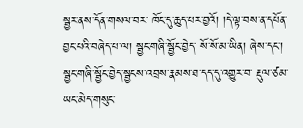སྦྱར་ནས་དོན་གསལ་བར་ ཁོང་དུ་ཆུད་པར་བྱའོ། །དེ་ལྟ་བས་ན་དཔོན་བྱང་པའི་བཞེད་པ་ལ། སྦྱང་གཞི་སྦྱོང་བྱེད་ སོ་སོ་མ་ཡིན། ཞེས་དང་། སྦྱང་གཞི་སྦྱོང་བྱེད་སྦྱངས་འབྲས་རྣམས་ཐ་དད་དུ་འགྱུར་བ་ རྡུལ་ཙམ་ཡང་མེད་གསུང་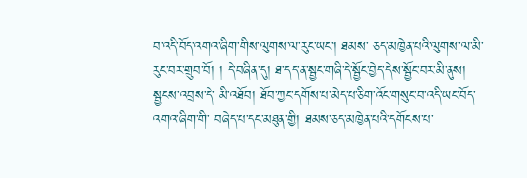བ་འདི་བོད་འགའ་ཞིག་གིས་ལུགས་ལ་རུང་ཡང་། ཐམས་ ཅད་མཁྱེན་པའི་ལུགས་ལ་མི་རུང་བར་གྲུབ་བོ། ། དེ་བཞིན་དུ། ཐ་དད་ན་སྦྱང་གཞི་དེ་སྦྱོང་བྱེད་དེས་སྦྱོང་བར་མི་ནུས། སྦྱངས་འབྲས་དེ་ མི་འཐོབ། ཐོབ་ཀྱང་དགོས་པ་མེད་པ་ཅིག་འོང་གསུང་བ་འདི་ཡང་བོད་འགའ་ཞིག་གི་ བཞེད་པ་དང་མཐུན་གྱི། ཐམས་ཅད་མཁྱེན་པའི་དགོངས་པ་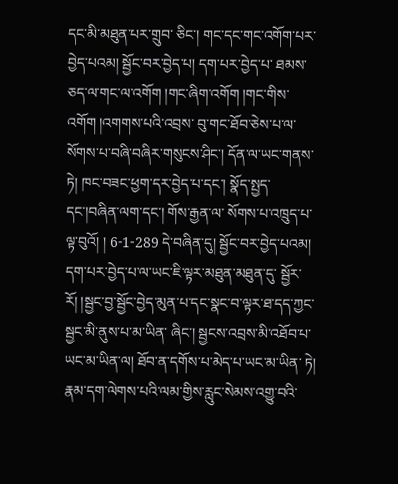དང་མི་མཐུན་པར་གྲུབ་ ཅིང་། གང་དང་གང་འགོག་པར་བྱེད་པའམ། སྦྱོང་བར་བྱེད་པ། དག་པར་བྱེད་པ་ ཐམས་ཅད་ལ་གང་ལ་འགོག །གང་ཞིག་འགོག །གང་གིས་འགོག །འགགས་པའི་འབྲས་ བུ་གང་ཐོབ་ཅེས་པ་ལ་སོགས་པ་བཞི་བཞིར་གསུངས་ཤིང་། དོན་ལ་ཡང་གནས་ཏེ། ཁང་བཟང་ཕྱག་དར་བྱེད་པ་དང་། སྣོད་སྤྱད་དང་།བཞིན་ལག་དང་། གོས་རྒྱན་ལ་ སོགས་པ་འཁྲུད་པ་ལྟ་བུའོ། ། 6-1-289 དེ་བཞིན་དུ། སྦྱོང་བར་བྱེད་པའམ། དག་པར་བྱེད་པ་ལ་ཡང་ཇི་ལྟར་མཐུན་མཐུན་དུ་ སྦྱོར་རོ། །སྦྱང་བྱ་སྦྱོང་བྱེད་མུན་པ་དང་སྣང་བ་ལྟར་ཐ་དད་ཀྱང་སྦྱང་མི་ནུས་པ་མ་ཡིན་ ཞིང་། སྦྱངས་འབྲས་མི་འཐོབ་པ་ཡང་མ་ཡིན་ལ། ཐོབ་ན་དགོས་པ་མེད་པ་ཡང་མ་ཡིན་ ཏེ། རྣམ་དག་ལེགས་པའི་ལམ་གྱིས་རླུང་སེམས་འགྱུ་བའི་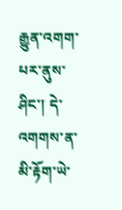རྒྱུན་འགག་པར་ནུས་ཤིང་། དེ་ འགགས་ན་མི་རྟོག་ཡེ་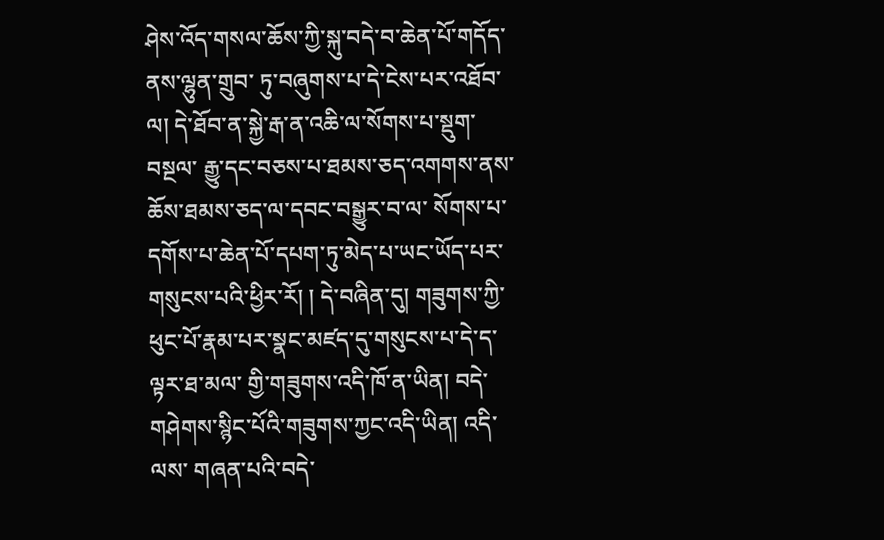ཤེས་འོད་གསལ་ཆོས་ཀྱི་སྐུ་བདེ་བ་ཆེན་པོ་གདོད་ནས་ལྷུན་གྲུབ་ ཏུ་བཞུགས་པ་དེ་ངེས་པར་འཐོབ་ལ། དེ་ཐོབ་ན་སྐྱེ་རྒ་ན་འཆི་ལ་སོགས་པ་སྡུག་བསྔལ་ རྒྱུ་དང་བཅས་པ་ཐམས་ཅད་འགགས་ནས་ཆོས་ཐམས་ཅད་ལ་དབང་བསྒྱུར་བ་ལ་ སོགས་པ་དགོས་པ་ཆེན་པོ་དཔག་ཏུ་མེད་པ་ཡང་ཡོད་པར་གསུངས་པའི་ཕྱིར་རོ། ། དེ་བཞིན་དུ། གཟུགས་ཀྱི་ཕུང་པོ་རྣམ་པར་སྣང་མཛད་དུ་གསུངས་པ་དེ་ད་ལྟར་ཐ་མལ་ གྱི་གཟུགས་འདི་ཁོ་ན་ཡིན། བདེ་གཤེགས་སྙིང་པོའི་གཟུགས་ཀྱང་འདི་ཡིན། འདི་ལས་ གཞན་པའི་བདེ་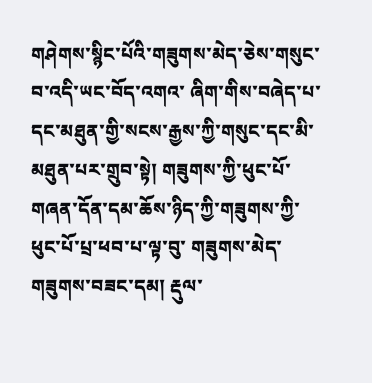གཤེགས་སྙིང་པོའི་གཟུགས་མེད་ཅེས་གསུང་བ་འདི་ཡང་བོད་འགའ་ ཞིག་གིས་བཞེད་པ་དང་མཐུན་གྱི་སངས་རྒྱས་ཀྱི་གསུང་དང་མི་མཐུན་པར་གྲུབ་སྟེ། གཟུགས་ཀྱི་ཕུང་པོ་གཞན་དོན་དམ་ཆོས་ཉིད་ཀྱི་གཟུགས་ཀྱི་ཕུང་པོ་པྲ་ཕབ་པ་ལྟ་བུ་ གཟུགས་མེད་གཟུགས་བཟང་དམ། རྡུལ་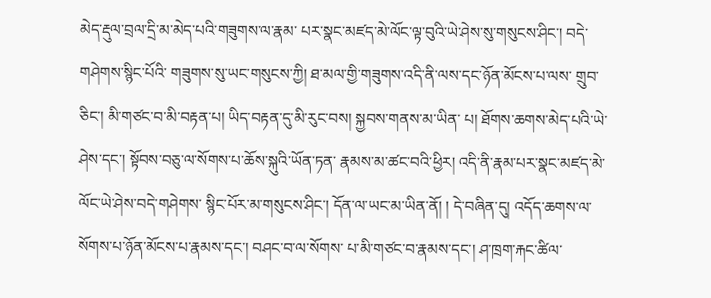མེད་རྡུལ་བྲལ་དྲི་མ་མེད་པའི་གཟུགས་ལ་རྣམ་ པར་སྣང་མཛད་མེ་ལོང་ལྟ་བུའི་ཡེ་ཤེས་སུ་གསུངས་ཤིང་། བདེ་གཤེགས་སྙིང་པོའི་ གཟུགས་སུ་ཡང་གསུངས་ཀྱི། ཐ་མལ་གྱི་གཟུགས་འདི་ནི་ལས་དང་ཉོན་མོངས་པ་ལས་ གྲུབ་ཅིང་། མི་གཙང་བ་མི་བརྟན་པ། ཡིད་བརྟན་དུ་མི་རུང་བས། སྐྱབས་གནས་མ་ཡིན་ པ། ཐོགས་ཆགས་མེད་པའི་ཡེ་ཤེས་དང་། སྟོབས་བཅུ་ལ་སོགས་པ་ཆོས་སྐུའི་ཡོན་ཏན་ རྣམས་མ་ཚང་བའི་ཕྱིར། འདི་ནི་རྣམ་པར་སྣང་མཛད་མེ་ལོང་ཡེ་ཤེས་བདེ་གཤེགས་ སྙིང་པོར་མ་གསུངས་ཤིང་། དོན་ལ་ཡང་མ་ཡིན་ནོ། ། དེ་བཞིན་དུ། འདོད་ཆགས་ལ་སོགས་པ་ཉོན་མོངས་པ་རྣམས་དང་། བཤང་བ་ལ་སོགས་ པ་མི་གཙང་བ་རྣམས་དང་། ཤ་ཁྲག་རྐང་ཚིལ་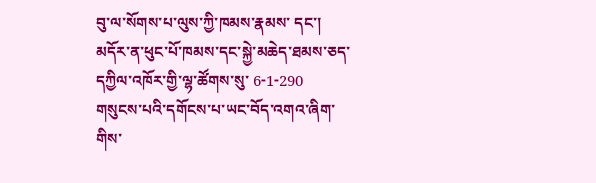བུ་ལ་སོགས་པ་ལུས་ཀྱི་ཁམས་རྣམས་ དང་། མདོར་ན་ཕུང་པོ་ཁམས་དང་སྐྱེ་མཆེད་ཐམས་ཅད་དཀྱིལ་འཁོར་གྱི་ལྷ་ཚོགས་སུ་ 6-1-290 གསུངས་པའི་དགོངས་པ་ཡང་བོད་འགའ་ཞིག་གིས་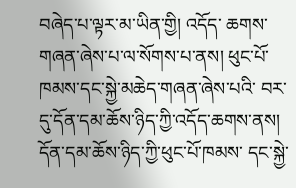བཞེད་པ་ལྟར་མ་ཡིན་གྱི། འདོད་ ཆགས་གཞན་ཞེས་པ་ལ་སོགས་པ་ནས། ཕུང་པོ་ཁམས་དང་སྐྱེ་མཆེད་གཞན་ཞེས་པའི་ བར་དུ་དོན་དམ་ཆོས་ཉིད་ཀྱི་འདོད་ཆགས་ནས། དོན་དམ་ཆོས་ཉིད་ཀྱི་ཕུང་པོ་ཁམས་ དང་སྐྱེ་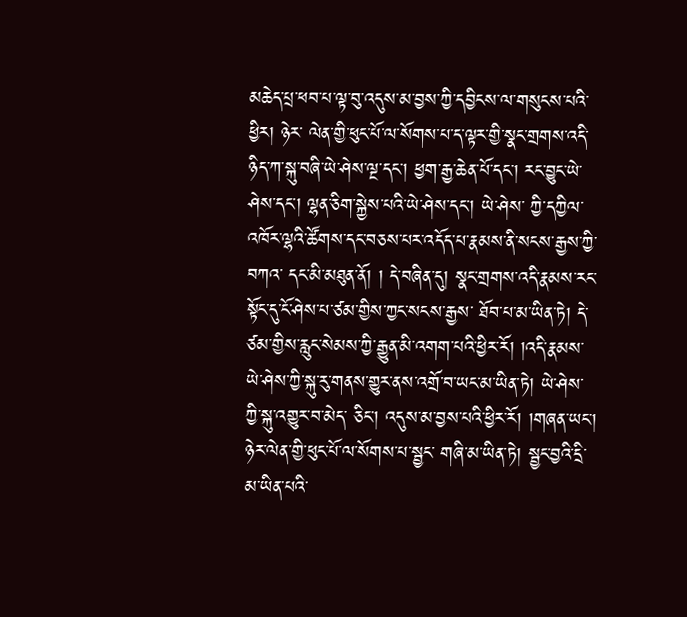མཆེད་པྲ་ཕབ་པ་ལྟ་བུ་འདུས་མ་བྱས་ཀྱི་དབྱིངས་ལ་གསུངས་པའི་ཕྱིར། ཉེར་ ལེན་གྱི་ཕུང་པོ་ལ་སོགས་པ་ད་ལྟར་གྱི་སྣང་གྲགས་འདི་ཉིད་ཀ་སྐུ་བཞི་ཡེ་ཤེས་ལྔ་དང་། ཕྱག་རྒྱ་ཆེན་པོ་དང་། རང་བྱུང་ཡེ་ཤེས་དང་། ལྷན་ཅིག་སྐྱེས་པའི་ཡེ་ཤེས་དང་། ཡེ་ཤེས་ ཀྱི་དཀྱིལ་འཁོར་ལྷའི་ཚོགས་དང་བཅས་པར་འདོད་པ་རྣམས་ནི་སངས་རྒྱས་ཀྱི་བཀའ་ དང་མི་མཐུན་ནོ། ། དེ་བཞིན་དུ། སྣང་གྲགས་འདི་རྣམས་རང་སྟོང་དུ་ངོ་ཤེས་པ་ཙམ་གྱིས་ཀྱང་སངས་རྒྱས་ ཐོབ་པ་མ་ཡིན་ཏེ། དེ་ཙམ་གྱིས་རླུང་སེམས་ཀྱི་རྒྱུན་མི་འགག་པའི་ཕྱིར་རོ། །འདི་རྣམས་ ཡེ་ཤེས་ཀྱི་སྐུ་རུ་གནས་གྱུར་ནས་འགྲོ་བ་ཡང་མ་ཡིན་ཏེ། ཡེ་ཤེས་ཀྱི་སྐུ་འགྱུར་བ་མེད་ ཅིང་། འདུས་མ་བྱས་པའི་ཕྱིར་རོ། །གཞན་ཡང་། ཉེར་ལེན་གྱི་ཕུང་པོ་ལ་སོགས་པ་སྦྱང་ གཞི་མ་ཡིན་ཏེ། སྦྱང་བྱའི་དྲི་མ་ཡིན་པའི་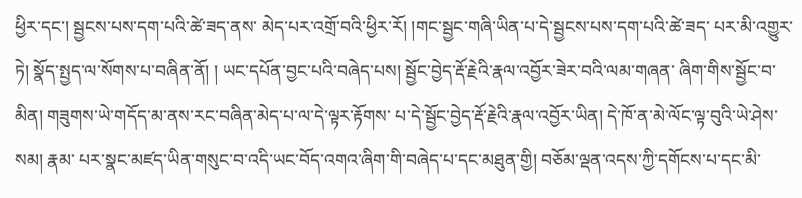ཕྱིར་དང་། སྦྱངས་པས་དག་པའི་ཚེ་ཟད་ནས་ མེད་པར་འགྲོ་བའི་ཕྱིར་རོ། །གང་སྦྱང་གཞི་ཡིན་པ་དེ་སྦྱངས་པས་དག་པའི་ཚེ་ཟད་ པར་མི་འགྱུར་ཏེ། སྣོད་སྤྱད་ལ་སོགས་པ་བཞིན་ནོ། ། ཡང་དཔོན་བྱང་པའི་བཞེད་པས། སྦྱོང་བྱེད་རྡོ་རྗེའི་རྣལ་འབྱོར་ཟེར་བའི་ལམ་གཞན་ ཞིག་གིས་སྦྱོང་བ་མིན། གཟུགས་ཡེ་གདོད་མ་ནས་རང་བཞིན་མེད་པ་ལ་དེ་ལྟར་རྟོགས་ པ་དེ་སྦྱོང་བྱེད་རྡོ་རྗེའི་རྣལ་འབྱོར་ཡིན། དེ་ཁོ་ན་མེ་ལོང་ལྟ་བུའི་ཡེ་ཤེས་སམ། རྣམ་ པར་སྣང་མཛད་ཡིན་གསུང་བ་འདི་ཡང་བོད་འགའ་ཞིག་གི་བཞེད་པ་དང་མཐུན་གྱི། བཅོམ་ལྡན་འདས་ཀྱི་དགོངས་པ་དང་མི་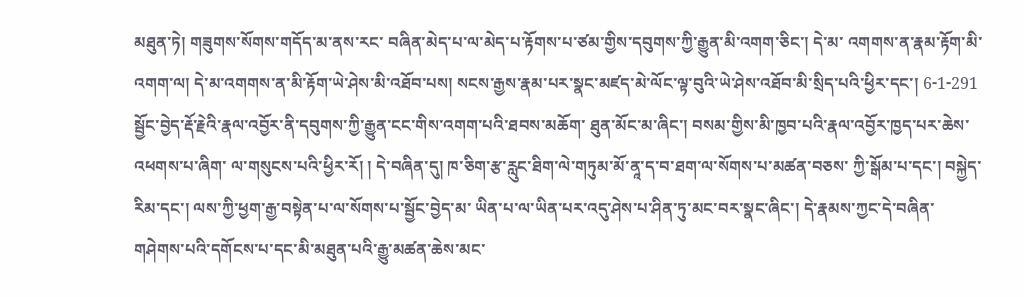མཐུན་ཏེ། གཟུགས་སོགས་གདོད་མ་ནས་རང་ བཞིན་མེད་པ་ལ་མེད་པ་རྟོགས་པ་ཙམ་གྱིས་དབུགས་ཀྱི་རྒྱུན་མི་འགག་ཅིང་། དེ་མ་ འགགས་ན་རྣམ་རྟོག་མི་འགག་ལ། དེ་མ་འགགས་ན་མི་རྟོག་ཡེ་ཤེས་མི་འཐོབ་པས། སངས་རྒྱས་རྣམ་པར་སྣང་མཛད་མེ་ལོང་ལྟ་བུའི་ཡེ་ཤེས་འཐོབ་མི་སྲིད་པའི་ཕྱིར་དང་། 6-1-291 སྦྱོང་བྱེད་རྡོ་རྗེའི་རྣལ་འབྱོར་ནི་དབུགས་ཀྱི་རྒྱུན་ངང་གིས་འགག་པའི་ཐབས་མཆོག་ ཐུན་མོང་མ་ཞིང་། བསམ་གྱིས་མི་ཁྱབ་པའི་རྣལ་འབྱོར་ཁྱད་པར་ཆེས་འཕགས་པ་ཞིག་ ལ་གསུངས་པའི་ཕྱིར་རོ། ། དེ་བཞིན་དུ། ཁ་ཅིག་རྩ་རླུང་ཐིག་ལེ་གཏུམ་མོ་ནཱ་ད་བ་ཐག་ལ་སོགས་པ་མཚན་བཅས་ ཀྱི་སྒོམ་པ་དང་། བསྐྱེད་རིམ་དང་། ལས་ཀྱི་ཕྱག་རྒྱ་བསྟེན་པ་ལ་སོགས་པ་སྦྱོང་བྱེད་མ་ ཡིན་པ་ལ་ཡིན་པར་འདུ་ཤེས་པ་ཤིན་ཏུ་མང་བར་སྣང་ཞིང་། དེ་རྣམས་ཀྱང་དེ་བཞིན་ གཤེགས་པའི་དགོངས་པ་དང་མི་མཐུན་པའི་རྒྱུ་མཚན་ཆེས་མང་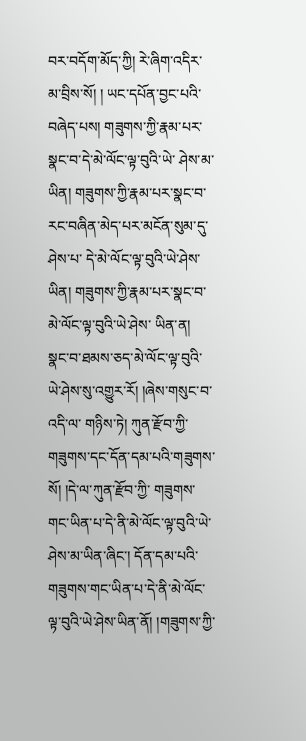བར་བདོག་མོད་ཀྱི། རེ་ཞིག་འདིར་མ་བྲིས་སོ། ། ཡང་དཔོན་བྱང་པའི་བཞེད་པས། གཟུགས་ཀྱི་རྣམ་པར་སྣང་བ་དེ་མེ་ལོང་ལྟ་བུའི་ཡེ་ ཤེས་མ་ཡིན། གཟུགས་ཀྱི་རྣམ་པར་སྣང་བ་རང་བཞིན་མེད་པར་མངོན་སུམ་དུ་ཤེས་པ་ དེ་མེ་ལོང་ལྟ་བུའི་ཡེ་ཤེས་ཡིན། གཟུགས་ཀྱི་རྣམ་པར་སྣང་བ་མེ་ལོང་ལྟ་བུའི་ཡེ་ཤེས་ ཡིན་ན། སྣང་བ་ཐམས་ཅད་མེ་ལོང་ལྟ་བུའི་ཡེ་ཤེས་སུ་འགྱུར་རོ། །ཞེས་གསུང་བ་འདི་ལ་ གཉིས་ཏེ། ཀུན་རྫོབ་ཀྱི་གཟུགས་དང་དོན་དམ་པའི་གཟུགས་སོ། །དེ་ལ་ཀུན་རྫོབ་ཀྱི་ གཟུགས་གང་ཡིན་པ་དེ་ནི་མེ་ལོང་ལྟ་བུའི་ཡེ་ཤེས་མ་ཡིན་ཞིང་། དོན་དམ་པའི་ གཟུགས་གང་ཡིན་པ་དེ་ནི་མེ་ལོང་ལྟ་བུའི་ཡེ་ཤེས་ཡིན་ནོ། །གཟུགས་ཀྱི་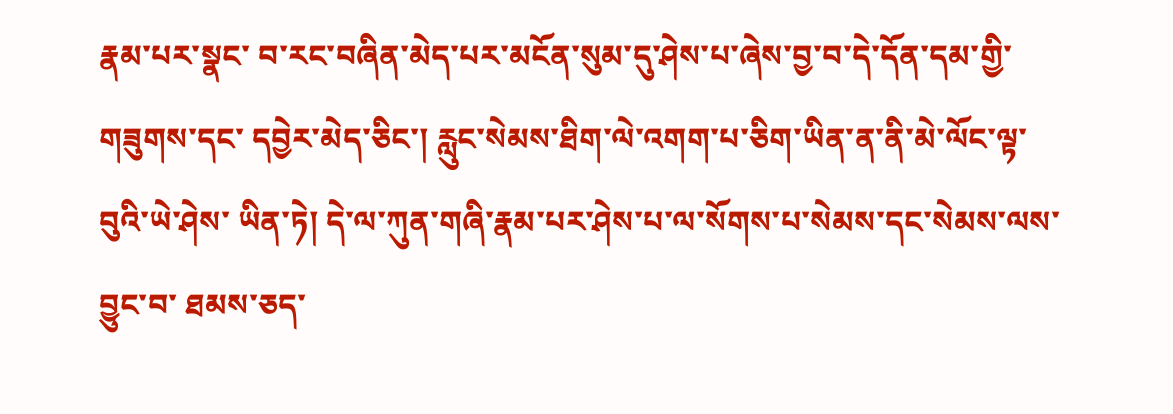རྣམ་པར་སྣང་ བ་རང་བཞིན་མེད་པར་མངོན་སུམ་དུ་ཤེས་པ་ཞེས་བྱ་བ་དེ་དོན་དམ་གྱི་གཟུགས་དང་ དབྱེར་མེད་ཅིང་། རླུང་སེམས་ཐིག་ལེ་འགག་པ་ཅིག་ཡིན་ན་ནི་མེ་ལོང་ལྟ་བུའི་ཡེ་ཤེས་ ཡིན་ཏེ། དེ་ལ་ཀུན་གཞི་རྣམ་པར་ཤེས་པ་ལ་སོགས་པ་སེམས་དང་སེམས་ལས་བྱུང་བ་ ཐམས་ཅད་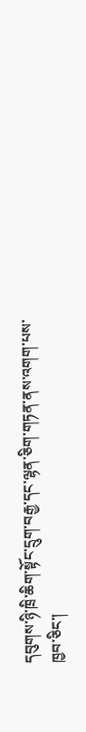དབུགས་ཉི་ཁྲི་ཆིག་སྟོང་དྲུག་བརྒྱ་དང་ལྷན་ཅིག་གཏན་ནས་འགག་པས་ ཁྱབ་ཅིང་།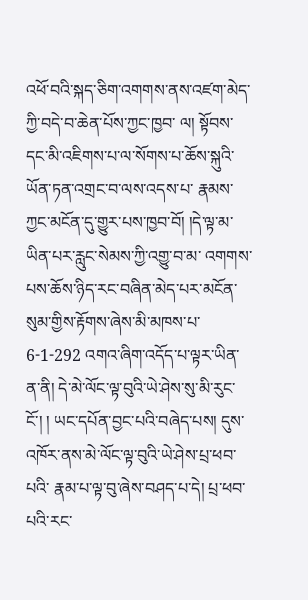འཕོ་བའི་སྐད་ཅིག་འགགས་ནས་འཛག་མེད་ཀྱི་བདེ་བ་ཆེན་པོས་ཀྱང་ཁྱབ་ ལ། སྟོབས་དང་མི་འཇིགས་པ་ལ་སོགས་པ་ཆོས་སྐུའི་ཡོན་ཏན་འགྲང་བ་ལས་འདས་པ་ རྣམས་ཀྱང་མངོན་དུ་གྱུར་པས་ཁྱབ་བོ། །དེ་ལྟ་མ་ཡིན་པར་རླུང་སེམས་ཀྱི་འགྱུ་བ་མ་ འགགས་པས་ཆོས་ཉིད་རང་བཞིན་མེད་པར་མངོན་སུམ་གྱིས་རྟོགས་ཞེས་མི་མཁས་པ་ 6-1-292 འགའ་ཞིག་འདོད་པ་ལྟར་ཡིན་ན་ནི། དེ་མེ་ལོང་ལྟ་བུའི་ཡེ་ཤེས་སུ་མི་རུང་ངོ་། ། ཡང་དཔོན་བྱང་པའི་བཞེད་པས། དུས་འཁོར་ནས་མེ་ལོང་ལྟ་བུའི་ཡེ་ཤེས་པྲ་ཕབ་པའི་ རྣམ་པ་ལྟ་བུ་ཞེས་བཤད་པ་དེ། པྲ་ཕབ་པའི་རང་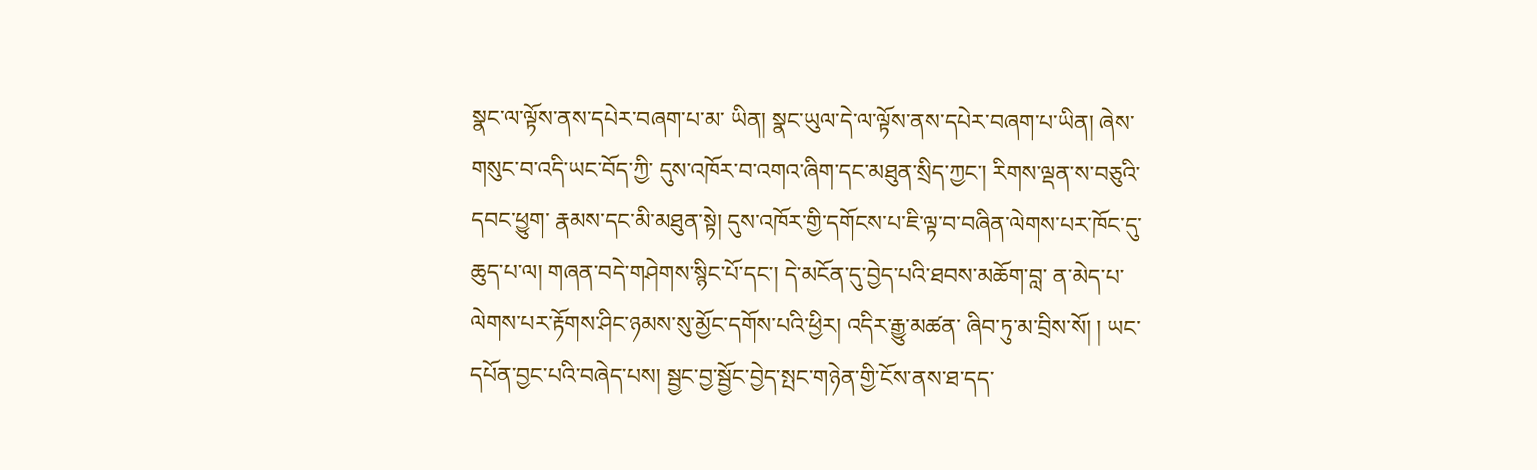སྣང་ལ་ལྟོས་ནས་དཔེར་བཞག་པ་མ་ ཡིན། སྣང་ཡུལ་དེ་ལ་ལྟོས་ནས་དཔེར་བཞག་པ་ཡིན། ཞེས་གསུང་བ་འདི་ཡང་བོད་ཀྱི་ དུས་འཁོར་བ་འགའ་ཞིག་དང་མཐུན་སྲིད་ཀྱང་། རིགས་ལྡན་ས་བཅུའི་དབང་ཕྱུག་ རྣམས་དང་མི་མཐུན་སྟེ། དུས་འཁོར་གྱི་དགོངས་པ་ཇི་ལྟ་བ་བཞིན་ལེགས་པར་ཁོང་དུ་ ཆུད་པ་ལ། གཞན་བདེ་གཤེགས་སྙིང་པོ་དང་། དེ་མངོན་དུ་བྱེད་པའི་ཐབས་མཆོག་བླ་ ན་མེད་པ་ལེགས་པར་རྟོགས་ཤིང་ཉམས་སུ་མྱོང་དགོས་པའི་ཕྱིར། འདིར་རྒྱུ་མཚན་ ཞིབ་ཏུ་མ་བྲིས་སོ། ། ཡང་དཔོན་བྱང་པའི་བཞེད་པས། སྦྱང་བྱ་སྦྱོང་བྱེད་སྤང་གཉེན་གྱི་ངོས་ནས་ཐ་དད་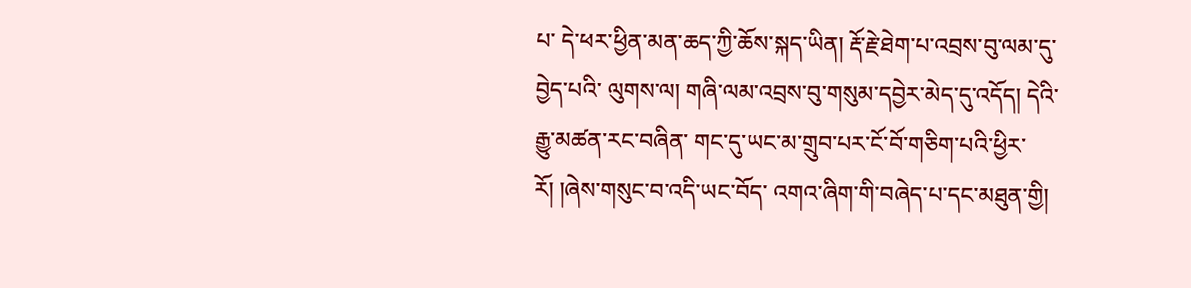པ་ དེ་ཕར་ཕྱིན་མན་ཆད་ཀྱི་ཆོས་སྐད་ཡིན། རྡོ་རྗེ་ཐེག་པ་འབྲས་བུ་ལམ་དུ་བྱེད་པའི་ ལུགས་ལ། གཞི་ལམ་འབྲས་བུ་གསུམ་དབྱེར་མེད་དུ་འདོད། དེའི་རྒྱུ་མཚན་རང་བཞིན་ གང་དུ་ཡང་མ་གྲུབ་པར་ངོ་བོ་གཅིག་པའི་ཕྱིར་རོ། །ཞེས་གསུང་བ་འདི་ཡང་བོད་ འགའ་ཞིག་གི་བཞེད་པ་དང་མཐུན་གྱི།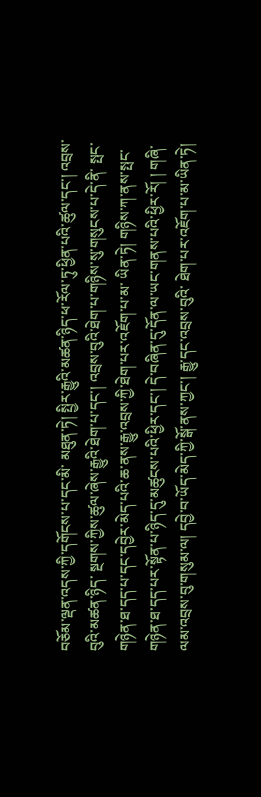བཅོམ་ལྡན་འདས་ཀྱི་དགོངས་པ་དང་མི་ མཐུན་ཏེ། སྤྱིར་རྒྱུའི་མཚན་ཉིད་ཕ་རོལ་ཏུ་ཕྱིན་པའི་ཚུལ་དང་། འབྲས་བུའི་མཚན་ཉིད་ སྔགས་ཀྱིས་ཚུལ་ཞེས་རྒྱུའི་ཐེག་པ་དང་། འབྲས་བུའི་ཐེག་པ་གཉིས་སུ་གསུངས་པ་དེ་ནི་ སྤང་གཉེན་ཐ་དད་པ་དང་དབྱེར་མེད་པའི་ཆ་ནས་རྒྱུ་འབྲས་ཀྱི་ཐེག་པར་འཇོག་པ་མ་ ཡིན་ཏེ། གཉིས་ཀ་ནས་སྤང་གཉེན་ཐ་དད་པར་སྟོན་པ་ཉིད་དུ་མཚུངས་པའི་ཕྱིར་དང་། དེ་བཞིན་དུ་དོན་ལ་ཡང་གནས་པའི་ཕྱིར་རོ། ། གཞི་ལམ་འབྲས་བུ་གསུམ་ལ། དབྱེ་བ་ཡོད་མེད་ཀྱི་སྒོ་ནས་ཀྱང་། རྒྱུ་དང་འབྲས་བུའི་ ཐེག་པར་འཇོག་པ་མ་ཡིན་ཏེ།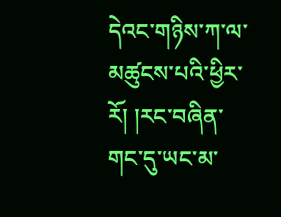དེའང་གཉིས་ཀ་ལ་མཚུངས་པའི་ཕྱིར་རོ། །རང་བཞིན་ གང་དུ་ཡང་མ་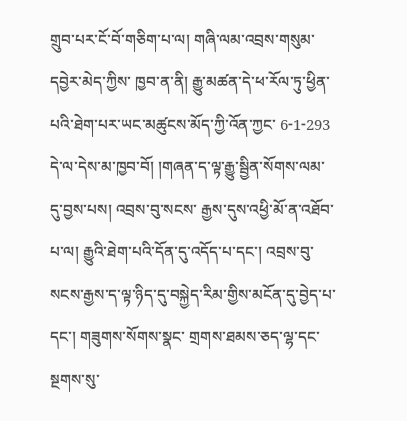གྲུབ་པར་ངོ་བོ་གཅིག་པ་ལ། གཞི་ལམ་འབྲས་གསུམ་དབྱེར་མེད་ཀྱིས་ ཁྱབ་ན་ནི། རྒྱུ་མཚན་དེ་ཕ་རོལ་ཏུ་ཕྱིན་པའི་ཐེག་པར་ཡང་མཚུངས་མོད་ཀྱི་འོན་ཀྱང་ 6-1-293 དེ་ལ་དེས་མ་ཁྱབ་བོ། །གཞན་ད་ལྟ་རྒྱུ་སྦྱིན་སོགས་ལམ་དུ་བྱས་པས། འབྲས་བུ་སངས་ རྒྱས་དུས་འཕྱི་མོ་ན་འཐོབ་པ་ལ། རྒྱུའི་ཐེག་པའི་དོན་དུ་འདོད་པ་དང་། འབྲས་བུ་ སངས་རྒྱས་ད་ལྟ་ཉིད་དུ་བསྐྱེད་རིམ་གྱིས་མངོན་དུ་བྱེད་པ་དང་། གཟུགས་སོགས་སྣང་ གྲགས་ཐམས་ཅད་ལྷ་དང་སྔགས་སུ་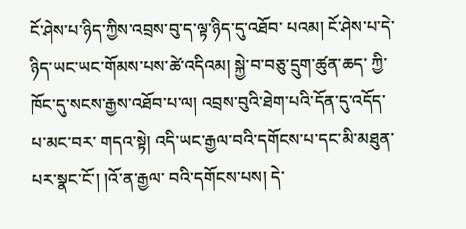ངོ་ཤེས་པ་ཉིད་ཀྱིས་འབྲས་བུ་ད་ལྟ་ཉིད་དུ་འཐོབ་ པའམ། ངོ་ཤེས་པ་དེ་ཉིད་ཡང་ཡང་གོམས་པས་ཚེ་འདིའམ། སྐྱེ་བ་བཅུ་དྲུག་ཚུན་ཆད་ ཀྱི་ཁོང་དུ་སངས་རྒྱས་འཐོབ་པ་ལ། འབྲས་བུའི་ཐེག་པའི་དོན་དུ་འདོད་པ་མང་བར་ གདའ་སྟེ། འདི་ཡང་རྒྱལ་བའི་དགོངས་པ་དང་མི་མཐུན་པར་སྣང་ངོ་། །འོ་ན་རྒྱལ་ བའི་དགོངས་པས། དེ་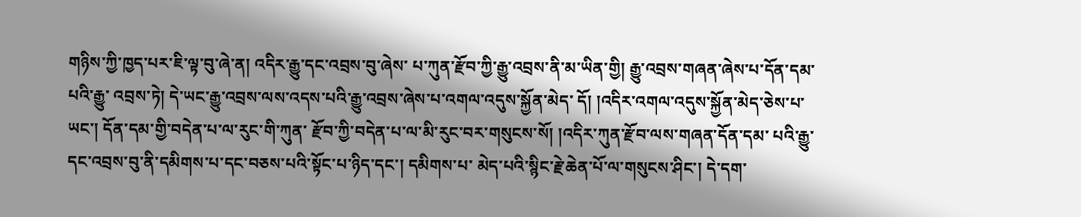གཉིས་ཀྱི་ཁྱད་པར་ཇི་ལྟ་བུ་ཞེ་ན། འདིར་རྒྱུ་དང་འབྲས་བུ་ཞེས་ པ་ཀུན་རྫོབ་ཀྱི་རྒྱུ་འབྲས་ནི་མ་ཡིན་གྱི། རྒྱུ་འབྲས་གཞན་ཞེས་པ་དོན་དམ་པའི་རྒྱུ་ འབྲས་ཏེ། དེ་ཡང་རྒྱུ་འབྲས་ལས་འདས་པའི་རྒྱུ་འབྲས་ཞེས་པ་འགལ་འདུས་སྐྱོན་མེད་ དོ། །འདིར་འགལ་འདུས་སྐྱོན་མེད་ཅེས་པ་ཡང་། དོན་དམ་གྱི་བདེན་པ་ལ་རུང་གི་ཀུན་ རྫོབ་ཀྱི་བདེན་པ་ལ་མི་རུང་བར་གསུངས་སོ། །འདིར་ཀུན་རྫོབ་ལས་གཞན་དོན་དམ་ པའི་རྒྱུ་དང་འབྲས་བུ་ནི་དམིགས་པ་དང་བཅས་པའི་སྟོང་པ་ཉིད་དང་། དམིགས་པ་ མེད་པའི་སྙིང་རྗེ་ཆེན་པོ་ལ་གསུངས་ཤིང་། དེ་དག་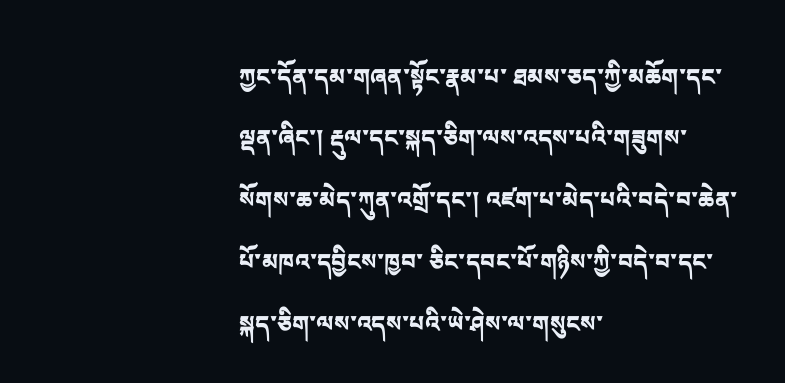ཀྱང་དོན་དམ་གཞན་སྟོང་རྣམ་པ་ ཐམས་ཅད་ཀྱི་མཆོག་དང་ལྡན་ཞིང་། རྡུལ་དང་སྐད་ཅིག་ལས་འདས་པའི་གཟུགས་ སོགས་ཆ་མེད་ཀུན་འགྲོ་དང་། འཛག་པ་མེད་པའི་བདེ་བ་ཆེན་པོ་མཁའ་དབྱིངས་ཁྱབ་ ཅིང་དབང་པོ་གཉིས་ཀྱི་བདེ་བ་དང་སྐད་ཅིག་ལས་འདས་པའི་ཡེ་ཤེས་ལ་གསུངས་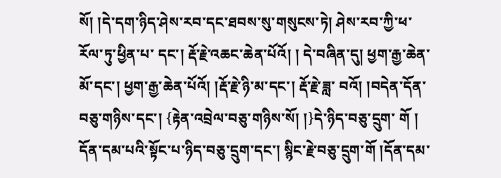སོ། །དེ་དག་ཉིད་ཤེས་རབ་དང་ཐབས་སུ་གསུངས་ཏེ། ཤེས་རབ་ཀྱི་ཕ་རོལ་ཏུ་ཕྱིན་པ་ དང་། རྡོ་རྗེ་འཆང་ཆེན་པོའོ། ། དེ་བཞིན་དུ། ཕྱག་རྒྱ་ཆེན་མོ་དང་། ཕྱག་རྒྱ་ཆེན་པོའོ། །རྡོ་རྗེ་ཉི་མ་དང་། རྡོ་རྗེ་ཟླ་ བའོ། །བདེན་དོན་བཅུ་གཉིས་དང་། {རྟེན་འབྲེལ་བཅུ་གཉིས་སོ། །}དེ་ཉིད་བཅུ་དྲུག་ གོ ། དོན་དམ་པའི་སྟོང་པ་ཉིད་བཅུ་དྲུག་དང་། སྙིང་རྗེ་བཅུ་དྲུག་གོ །དོན་དམ་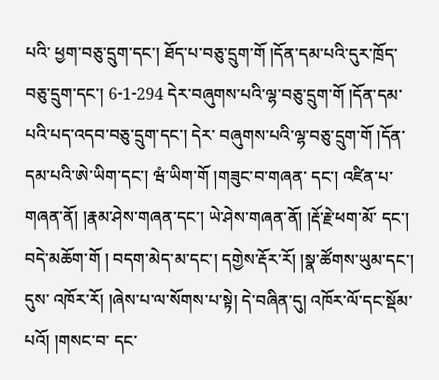པའི་ ཕྱག་བཅུ་དྲུག་དང་། ཐོད་པ་བཅུ་དྲུག་གོ །དོན་དམ་པའི་དུར་ཁྲོད་བཅུ་དྲུག་དང་། 6-1-294 དེར་བཞུགས་པའི་ལྷ་བཅུ་དྲུག་གོ །དོན་དམ་པའི་པད་འདབ་བཅུ་དྲུག་དང་། དེར་ བཞུགས་པའི་ལྷ་བཅུ་དྲུག་གོ །དོན་དམ་པའི་ཨེ་ཡིག་དང་། ཝཾ་ཡིག་གོ །གཟུང་བ་གཞན་ དང་། འཛིན་པ་གཞན་ནོ། །རྣམ་ཤེས་གཞན་དང་། ཡེ་ཤེས་གཞན་ནོ། །རྡོ་རྗེ་ཕག་མོ་ དང་། བདེ་མཆོག་གོ ། བདག་མེད་མ་དང་། དགྱེས་རྡོར་རོ། །སྣ་ཚོགས་ཡུམ་དང་། དུས་ འཁོར་རོ། །ཞེས་པ་ལ་སོགས་པ་སྟེ། དེ་བཞིན་དུ། འཁོར་ལོ་དང་སྡོམ་པའོ། །གསང་བ་ དང་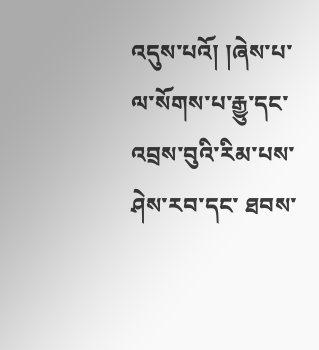འདུས་པའོ། །ཞེས་པ་ལ་སོགས་པ་རྒྱུ་དང་འབྲས་བུའི་རིམ་པས་ཤེས་རབ་དང་ ཐབས་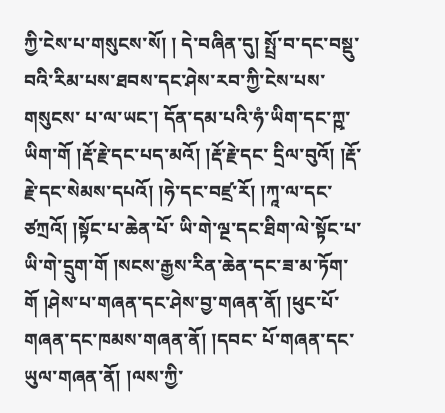ཀྱི་ངེས་པ་གསུངས་སོ། ། དེ་བཞིན་དུ། སྤྲོ་བ་དང་བསྡུ་བའི་རིམ་པས་ཐབས་དང་ཤེས་རབ་ཀྱི་ངེས་པས་གསུངས་ པ་ལ་ཡང་། དོན་དམ་པའི་ཧཾ་ཡིག་དང་ཀྵ་ཡིག་གོ །རྡོ་རྗེ་དང་པད་མའོ། །རྡོ་རྗེ་དང་ དྲིལ་བུའོ། །རྡོ་རྗེ་དང་སེམས་དཔའོ། །ཧེ་དང་བཛྲ་རོ། །ཀཱ་ལ་དང་ཙཀྲའོ། །སྟོང་པ་ཆེན་པོ་ ཡི་གེ་ལྔ་དང་ཐིག་ལེ་སྟོང་པ་ཡི་གེ་དྲུག་གོ །སངས་རྒྱས་རིན་ཆེན་དང་ཟ་མ་ཏོག་ གོ །ཤེས་པ་གཞན་དང་ཤེས་བྱ་གཞན་ནོ། །ཕུང་པོ་གཞན་དང་ཁམས་གཞན་ནོ། །དབང་ པོ་གཞན་དང་ཡུལ་གཞན་ནོ། །ལས་ཀྱི་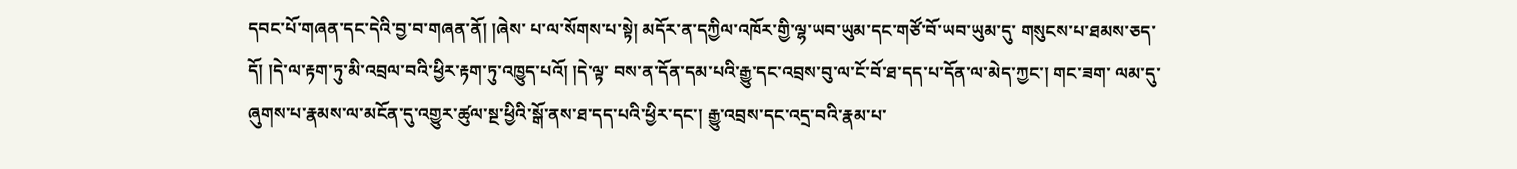དབང་པོ་གཞན་དང་དེའི་བྱ་བ་གཞན་ནོ། །ཞེས་ པ་ལ་སོགས་པ་སྟེ། མདོར་ན་དཀྱིལ་འཁོར་གྱི་ལྷ་ཡབ་ཡུམ་དང་གཙོ་བོ་ཡབ་ཡུམ་དུ་ གསུངས་པ་ཐམས་ཅད་དོ། །དེ་ལ་རྟག་ཏུ་མི་འབྲལ་བའི་ཕྱིར་རྟག་ཏུ་འཁྱུད་པའོ། །དེ་ལྟ་ བས་ན་དོན་དམ་པའི་རྒྱུ་དང་འབྲས་བུ་ལ་ངོ་བོ་ཐ་དད་པ་དོན་ལ་མེད་ཀྱང་། གང་ཟག་ ལམ་དུ་ཞུགས་པ་རྣམས་ལ་མངོན་དུ་འགྱུར་ཚུལ་སྔ་ཕྱིའི་སྒོ་ནས་ཐ་དད་པའི་ཕྱིར་དང་། རྒྱུ་འབྲས་དང་འདྲ་བའི་རྣམ་པ་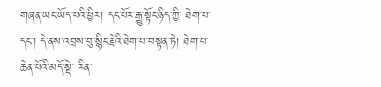གཞན་ཡང་ཡོད་པའི་ཕྱིར། དང་པོར་རྒྱུ་སྟོང་ཉིད་ཀྱི་ ཐེག་པ་དང་། དེ་ནས་འབྲས་བུ་སྙིང་རྗེའི་ཐེག་པ་བསྟན་ཏེ། ཐེག་པ་ཆེན་པོའི་མདོ་སྡེ་ རིན་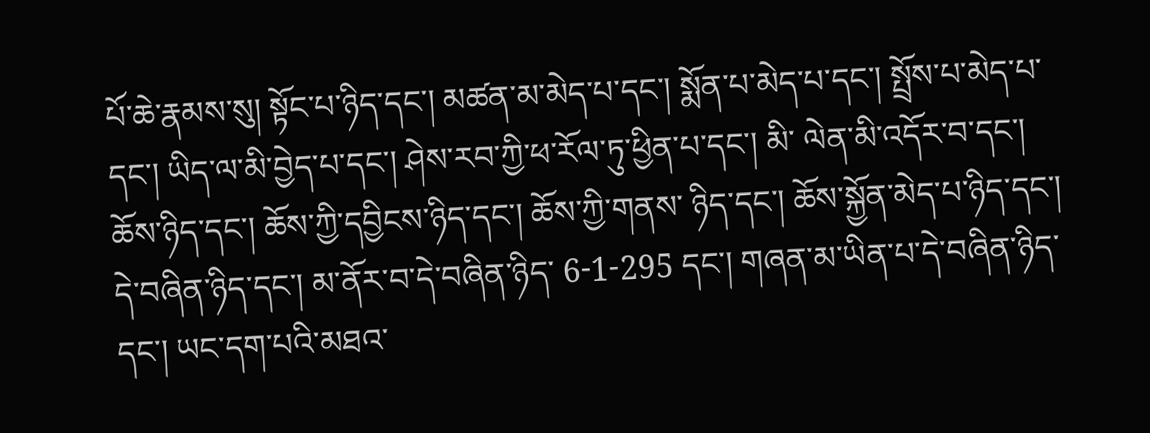པོ་ཆེ་རྣམས་སུ། སྟོང་པ་ཉིད་དང་། མཚན་མ་མེད་པ་དང་། སྨོན་པ་མེད་པ་དང་། སྤྲོས་པ་མེད་པ་དང་། ཡིད་ལ་མི་བྱེད་པ་དང་། ཤེས་རབ་ཀྱི་ཕ་རོལ་ཏུ་ཕྱིན་པ་དང་། མི་ ལེན་མི་འདོར་བ་དང་། ཆོས་ཉིད་དང་། ཆོས་ཀྱི་དབྱིངས་ཉིད་དང་། ཆོས་ཀྱི་གནས་ ཉིད་དང་། ཆོས་སྐྱོན་མེད་པ་ཉིད་དང་། དེ་བཞིན་ཉིད་དང་། མ་ནོར་བ་དེ་བཞིན་ཉིད་ 6-1-295 དང་། གཞན་མ་ཡིན་པ་དེ་བཞིན་ཉིད་དང་། ཡང་དག་པའི་མཐའ་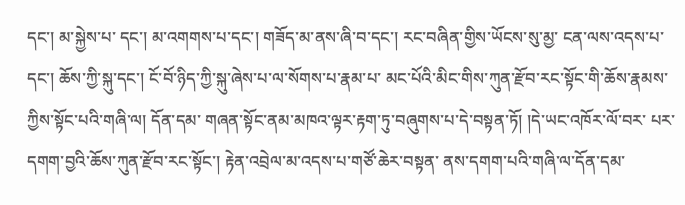དང་། མ་སྐྱེས་པ་ དང་། མ་འགགས་པ་དང་། གཟོད་མ་ནས་ཞི་བ་དང་། རང་བཞིན་གྱིས་ཡོངས་སུ་མྱ་ ངན་ལས་འདས་པ་དང་། ཆོས་ཀྱི་སྐུ་དང་། ངོ་བོ་ཉིད་ཀྱི་སྐུ་ཞེས་པ་ལ་སོགས་པ་རྣམ་པ་ མང་པོའི་མིང་གིས་ཀུན་རྫོབ་རང་སྟོང་གི་ཆོས་རྣམས་ཀྱིས་སྟོང་པའི་གཞི་ལ། དོན་དམ་ གཞན་སྟོང་ནམ་མཁའ་ལྟར་རྟག་ཏུ་བཞུགས་པ་དེ་བསྟན་ཏོ། །དེ་ཡང་འཁོར་ལོ་བར་ པར་དགག་བྱའི་ཆོས་ཀུན་རྫོབ་རང་སྟོང་། རྟེན་འབྲེལ་མ་འདས་པ་གཙོ་ཆེར་བསྟན་ ནས་དགག་པའི་གཞི་ལ་དོན་དམ་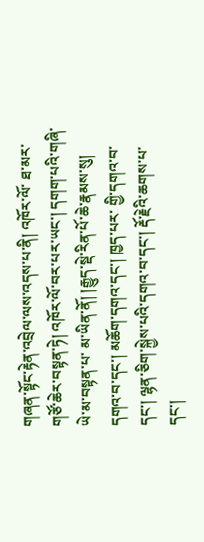གཞན་སྟོང་རྟེན་འབྲེལ་ལས་འདས་པ་ནི། འཁོར་ལོ་ ཐ་མར་གཙོ་ཆེར་བསྟན་ཏེ། འཁོར་ལོ་བར་པར་ཡང་། དགག་པའི་གཞི་ཡེ་མ་བསྟན་པ་ མ་ཡིན་ནོ། །རྒྱུད་སྡེ་རིན་པོ་ཆེ་རྣམས་སུ། དགའ་བ་དང་། མཆོག་དགའ་དང་། ཁྱད་པར་ གྱི་དགའ་བ་དང་། ལྷན་ཅིག་སྐྱེས་པའི་དགའ་བ་དང་། རྡོ་རྗེའི་ཆགས་པ་དང་།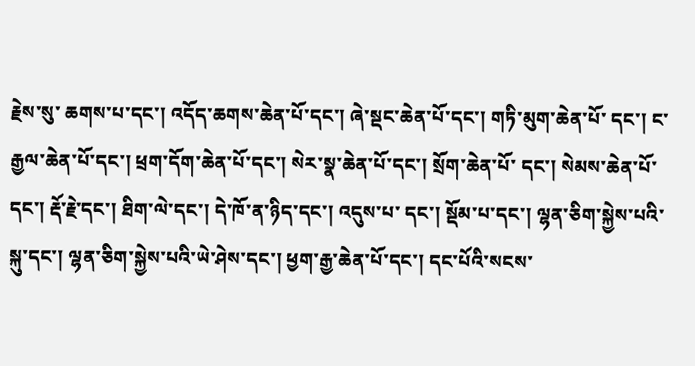རྗེས་སུ་ ཆགས་པ་དང་། འདོད་ཆགས་ཆེན་པོ་དང་། ཞེ་སྡང་ཆེན་པོ་དང་། གཏི་མུག་ཆེན་པོ་ དང་། ང་རྒྱལ་ཆེན་པོ་དང་། ཕྲག་དོག་ཆེན་པོ་དང་། སེར་སྣ་ཆེན་པོ་དང་། སྲོག་ཆེན་པོ་ དང་། སེམས་ཆེན་པོ་དང་། རྡོ་རྗེ་དང་། ཐིག་ལེ་དང་། དེ་ཁོ་ན་ཉིད་དང་། འདུས་པ་ དང་། སྡོམ་པ་དང་། ལྷན་ཅིག་སྐྱེས་པའི་སྐུ་དང་། ལྷན་ཅིག་སྐྱེས་པའི་ཡེ་ཤེས་དང་། ཕྱག་རྒྱ་ཆེན་པོ་དང་། དང་པོའི་སངས་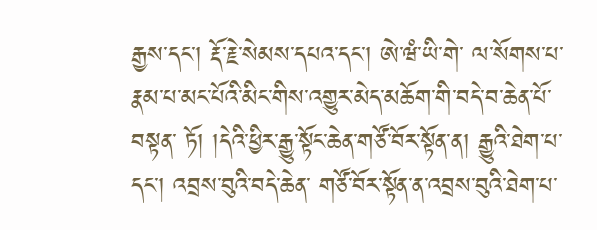རྒྱས་དང་། རྡོ་རྗེ་སེམས་དཔའ་དང་། ཨེ་ཝཾ་ཡི་གེ་ ལ་སོགས་པ་རྣམ་པ་མང་པོའི་མིང་གིས་འགྱུར་མེད་མཆོག་གི་བདེ་བ་ཆེན་པོ་བསྟན་ ཏོ། །དེའི་ཕྱིར་རྒྱུ་སྟོང་ཆེན་གཙོ་བོར་སྟོན་ན། རྒྱུའི་ཐེག་པ་དང་། འབྲས་བུའི་བདེ་ཆེན་ གཙོ་བོར་སྟོན་ན་འབྲས་བུའི་ཐེག་པ་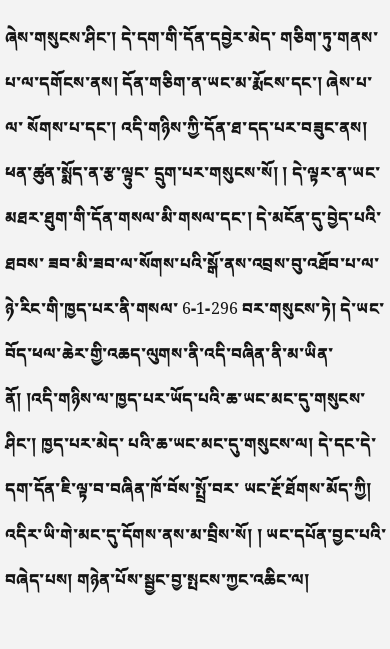ཞེས་གསུངས་ཤིང་། དེ་དག་གི་དོན་དབྱེར་མེད་ གཅིག་ཏུ་གནས་པ་ལ་དགོངས་ནས། དོན་གཅིག་ན་ཡང་མ་རྨོངས་དང་། ཞེས་པ་ལ་ སོགས་པ་དང་། འདི་གཉིས་ཀྱི་དོན་ཐ་དད་པར་བཟུང་ནས། ཕན་ཚུན་སྨོད་ན་རྩ་ལྟུང་ དྲུག་པར་གསུངས་སོ། ། དེ་ལྟར་ན་ཡང་མཐར་ཐུག་གི་དོན་གསལ་མི་གསལ་དང་། དེ་མངོན་དུ་བྱེད་པའི་ཐབས་ ཟབ་མི་ཟབ་ལ་སོགས་པའི་སྒོ་ནས་འབྲས་བུ་འཐོབ་པ་ལ་ཉེ་རིང་གི་ཁྱད་པར་ནི་གསལ་ 6-1-296 བར་གསུངས་ཏེ། དེ་ཡང་བོད་ཕལ་ཆེར་གྱི་འཆད་ལུགས་ནི་འདི་བཞིན་ནི་མ་ཡིན་ ནོ། །འདི་གཉིས་ལ་ཁྱད་པར་ཡོད་པའི་ཆ་ཡང་མང་དུ་གསུངས་ཤིང་། ཁྱད་པར་མེད་ པའི་ཆ་ཡང་མང་དུ་གསུངས་ལ། དེ་དང་དེ་དག་དོན་ཇི་ལྟ་བ་བཞིན་ཁོ་བོས་སྤྲོ་བར་ ཡང་རྔོ་ཐོགས་མོད་ཀྱི། འདིར་ཡི་གེ་མང་དུ་དོགས་ནས་མ་བྲིས་སོ། ། ཡང་དཔོན་བྱང་པའི་བཞེད་པས། གཉེན་པོས་སྦྱང་བྱ་སྤངས་ཀྱང་འཆིང་ལ།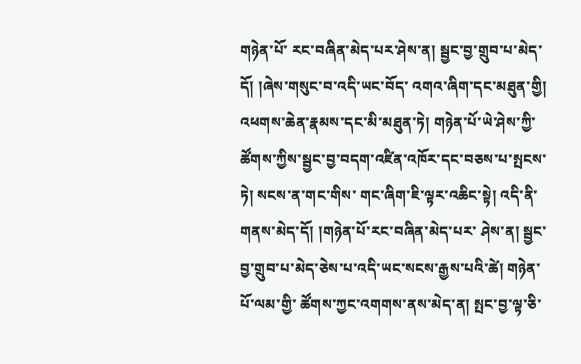གཉེན་པོ་ རང་བཞིན་མེད་པར་ཤེས་ན། སྦྱང་བྱ་གྲུབ་པ་མེད་དོ། །ཞེས་གསུང་བ་འདི་ཡང་བོད་ འགའ་ཞིག་དང་མཐུན་གྱི། འཕགས་ཆེན་རྣམས་དང་མི་མཐུན་ཏེ། གཉེན་པོ་ཡེ་ཤེས་ཀྱི་ ཚོགས་ཀྱིས་སྦྱང་བྱ་བདག་འཛིན་འཁོར་དང་བཅས་པ་སྤངས་ཏེ། སངས་ན་གང་གིས་ གང་ཞིག་ཇི་ལྟར་འཆིང་སྟེ། འདི་ནི་གནས་མེད་དོ། །གཉེན་པོ་རང་བཞིན་མེད་པར་ ཤེས་ན། སྦྱང་བྱ་གྲུབ་པ་མེད་ཅེས་པ་འདི་ཡང་སངས་རྒྱས་པའི་ཚེ། གཉེན་པོ་ལམ་གྱི་ ཚོགས་ཀྱང་འགགས་ནས་མེད་ན། སྤང་བྱ་ལྟ་ཅི་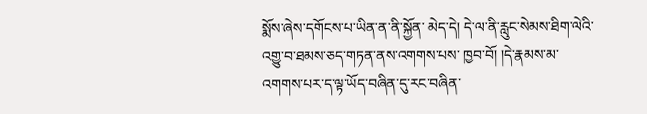སྨོས་ཞེས་དགོངས་པ་ཡིན་ན་ནི་སྐྱོན་ མེད་དེ། དེ་ལ་ནི་རླུང་སེམས་ཐིག་ལེའི་འགྱུ་བ་ཐམས་ཅད་གཏན་ནས་འགགས་པས་ ཁྱབ་བོ། །དེ་རྣམས་མ་འགགས་པར་ད་ལྟ་ཡོད་བཞིན་དུ་རང་བཞིན་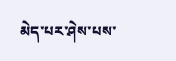མེད་པར་ཤེས་པས་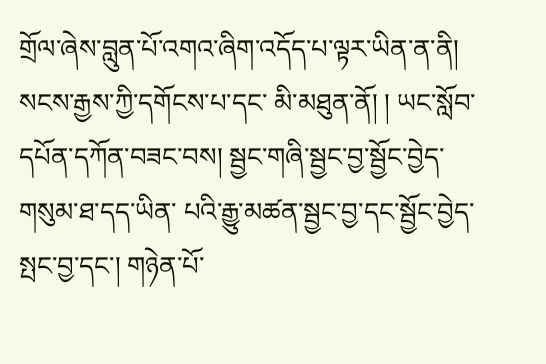གྲོལ་ཞེས་བླུན་པོ་འགའ་ཞིག་འདོད་པ་ལྟར་ཡིན་ན་ནི། སངས་རྒྱས་ཀྱི་དགོངས་པ་དང་ མི་མཐུན་ནོ། ། ཡང་སློབ་དཔོན་དཀོན་བཟང་བས། སྦྱང་གཞི་སྦྱང་བྱ་སྦྱོང་བྱེད་གསུམ་ཐ་དད་ཡིན་ པའི་རྒྱུ་མཚན་སྦྱང་བྱ་དང་སྦྱོང་བྱེད་སྤང་བྱ་དང་། གཉེན་པོ་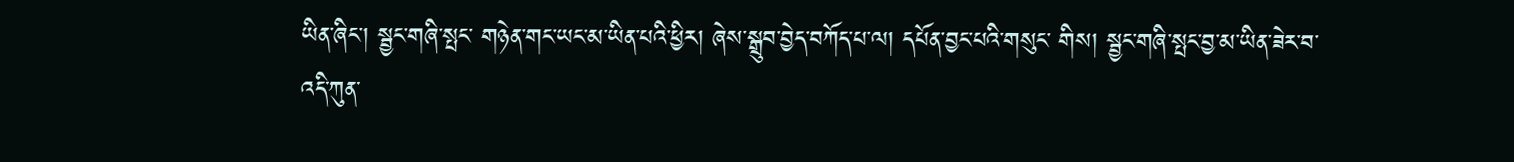ཡིན་ཞིང་། སྦྱང་གཞི་སྤང་ གཉེན་གང་ཡང་མ་ཡིན་པའི་ཕྱིར། ཞེས་སྒྲུབ་བྱེད་བཀོད་པ་ལ། དཔོན་བྱང་པའི་གསུང་ གིས། སྦྱང་གཞི་སྤང་བྱ་མ་ཡིན་ཟེར་བ་འདི་ཀུན་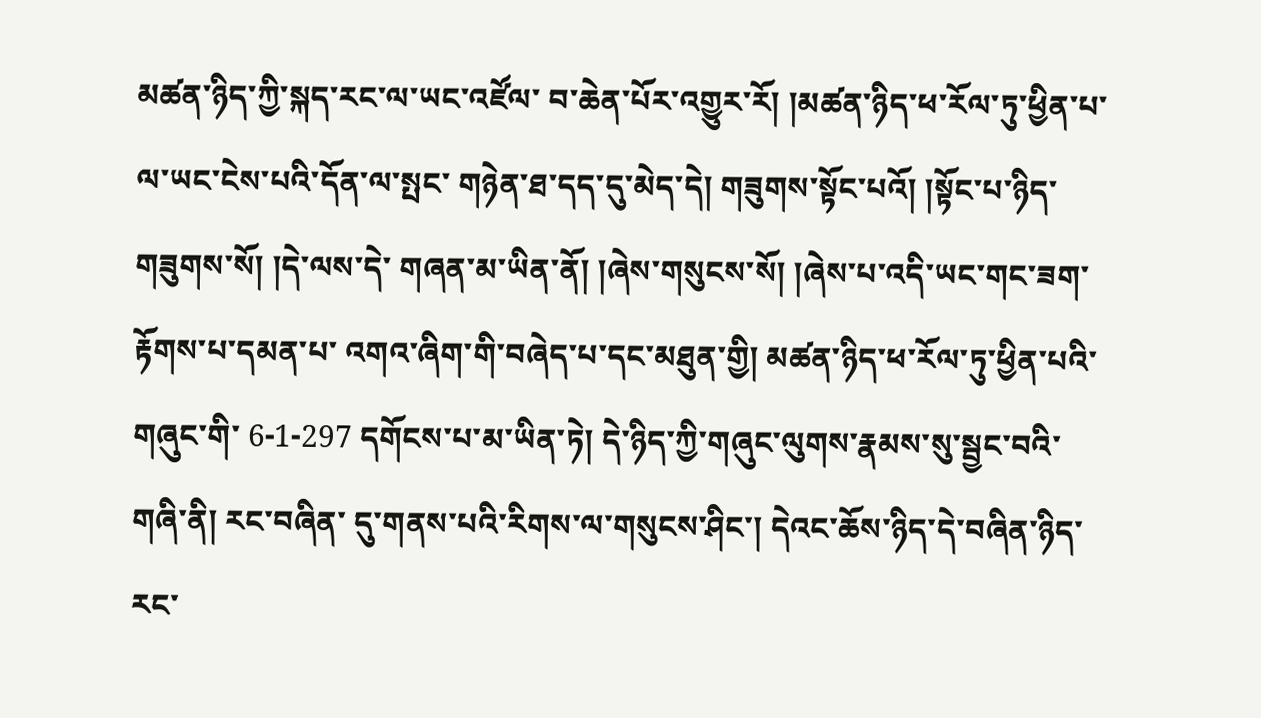མཚན་ཉིད་ཀྱི་སྐད་རང་ལ་ཡང་འཛོལ་ བ་ཆེན་པོར་འགྱུར་རོ། །མཚན་ཉིད་ཕ་རོལ་ཏུ་ཕྱིན་པ་ལ་ཡང་ངེས་པའི་དོན་ལ་སྤང་ གཉེན་ཐ་དད་དུ་མེད་དེ། གཟུགས་སྟོང་པའོ། །སྟོང་པ་ཉིད་གཟུགས་སོ། །དེ་ལས་དེ་ གཞན་མ་ཡིན་ནོ། །ཞེས་གསུངས་སོ། །ཞེས་པ་འདི་ཡང་གང་ཟག་རྟོགས་པ་དམན་པ་ འགའ་ཞིག་གི་བཞེད་པ་དང་མཐུན་གྱི། མཚན་ཉིད་ཕ་རོལ་ཏུ་ཕྱིན་པའི་གཞུང་གི་ 6-1-297 དགོངས་པ་མ་ཡིན་ཏེ། དེ་ཉིད་ཀྱི་གཞུང་ལུགས་རྣམས་སུ་སྦྱང་བའི་གཞི་ནི། རང་བཞིན་ དུ་གནས་པའི་རིགས་ལ་གསུངས་ཤིང་། དེའང་ཆོས་ཉིད་དེ་བཞིན་ཉིད་རང་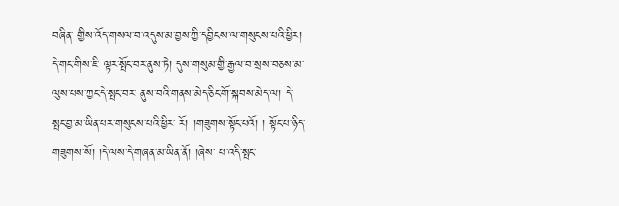བཞིན་ གྱིས་འོད་གསལ་བ་འདུས་མ་བྱས་ཀྱི་དབྱིངས་ལ་གསུངས་པའི་ཕྱིར། དེ་གང་གིས་ཇི་ ལྟར་སྤོང་བར་ནུས་ཏེ། དུས་གསུམ་གྱི་རྒྱལ་བ་སྲས་བཅས་མ་ལུས་པས་ཀྱང་དེ་སྤང་བར་ ནུས་བའི་གནས་མེད་ཅིང་གོ་སྐབས་མེད་ལ། དེ་སྤང་བྱ་མ་ཡིན་པར་གསུངས་པའི་ཕྱིར་ རོ། །གཟུགས་སྟོང་པའོ། ། སྟོང་པ་ཉིད་གཟུགས་སོ། །དེ་ལས་དེ་གཞན་མ་ཡིན་ནོ། །ཞེས་ པ་འདི་སྤང་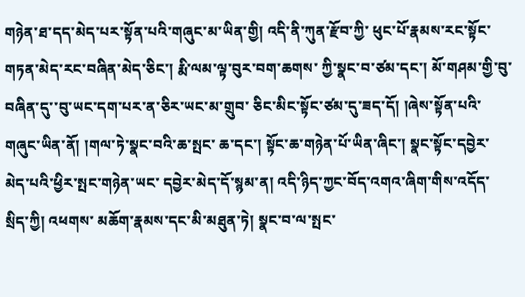གཉེན་ཐ་དད་མེད་པར་སྟོན་པའི་གཞུང་མ་ཡིན་གྱི། འདི་ནི་ཀུན་རྫོབ་ཀྱི་ ཕུང་པོ་རྣམས་རང་སྟོང་གཏན་མེད་རང་བཞིན་མེད་ཅིང་། རྨི་ལམ་ལྟ་བུར་བག་ཆགས་ ཀྱི་སྣང་བ་ཙམ་དང་། མོ་གཤམ་གྱི་བུ་བཞིན་དུ་་བུ་ཡང་དག་པར་ན་ཅིར་ཡང་མ་གྲུབ་ ཅིང་མིང་སྟོང་ཙམ་དུ་ཟད་དོ། །ཞེས་སྟོན་པའི་གཞུང་ཡིན་ནོ། །གལ་ཏེ་སྣང་བའི་ཆ་སྤང་ ཆ་དང་། སྟོང་ཆ་གཉེན་པོ་ཡིན་ཞིང་། སྣང་སྟོང་དབྱེར་མེད་པའི་ཕྱིར་སྤང་གཉེན་ཡང་ དབྱེར་མེད་དོ་སྙམ་ན། འདི་ཉིད་ཀྱང་བོད་འགའ་ཞིག་གིས་འདོད་སྲིད་ཀྱི། འཕགས་ མཆོག་རྣམས་དང་མི་མཐུན་ཏེ། སྣང་བ་ལ་སྤང་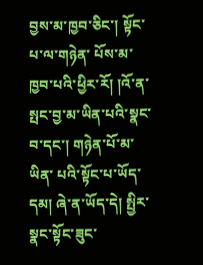བྱས་མ་ཁྱབ་ཅིང་། སྟོང་པ་ལ་གཉེན་ པོས་མ་ཁྱབ་པའི་ཕྱིར་རོ། །འོ་ན་སྤང་བྱ་མ་ཡིན་པའི་སྣང་བ་དང་། གཉེན་པོ་མ་ཡིན་ པའི་སྟོང་པ་ཡོད་དམ། ཞེ་ན་ཡོད་དེ། སྤྱིར་སྣང་སྟོང་ཟུང་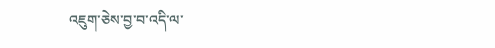འཇུག་ཅེས་བྱ་བ་འདི་ལ་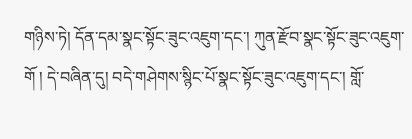གཉིས་ཏེ། དོན་དམ་སྣང་སྟོང་ཟུང་འཇུག་དང་། ཀུན་རྫོབ་སྣང་སྟོང་ཟུང་འཇུག་གོ ། དེ་བཞིན་དུ། བདེ་གཤེགས་སྙིང་པོ་སྣང་སྟོང་ཟུང་འཇུག་དང་། གློ་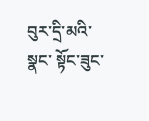བུར་དྲི་མའི་སྣང་ སྟོང་ཟུང་